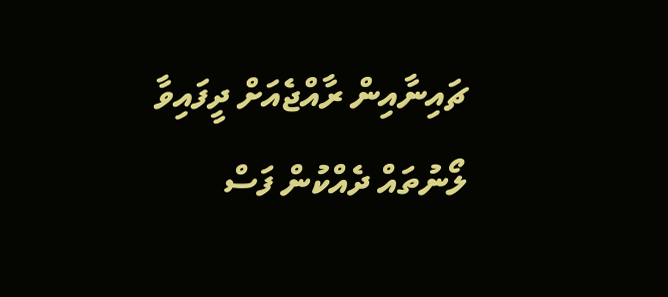ޗައިނާއިން ރާއްޖެއަށް ދީފައިވާ ލޯނުތައް ދެއްކުން ފަސް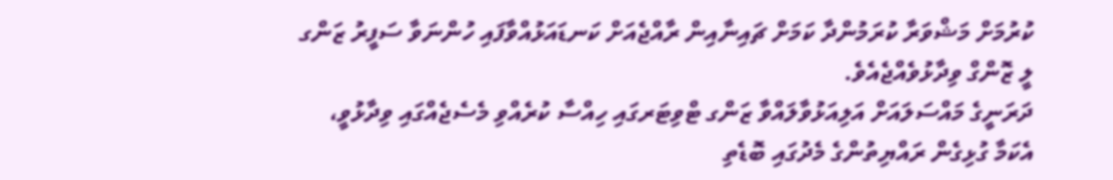ކުރުމަށް މަޝްވަރާ ކުރަމުންދާ ކަމަށް ޗައިނާއިން ރާއްޖެއަށް ކަނޑައަޅުއްވާފައި ހުންނަވާ ސަފީރު ޒަންގ ލީ ޒޮންގް ވިދާޅުވެއްޖެއެވެ.
ދަރަނީގެ މައްސަލައަށް އަލިއަޅުވާލައްވާ ޒަންގ ޓްވިޓަރގައި ހިއްސާ ކުރެއްވި މެސެޖެއްގައި ވިދާޅުވީ، އެކަމާ ގުޅިގެން ރައްޔިތުންގެ މެދުގައި ބޮޑެތި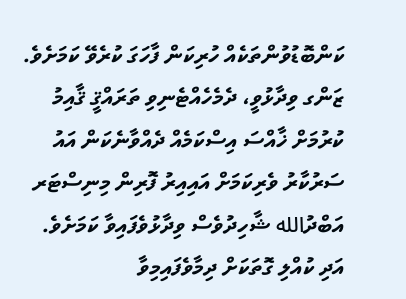ކަންބޮޑުވުންތަކެއް ހުރިކަން ފާހަގަ ކުރެވޭ ކަމަށެވެ. ޒަންގ ވިދާޅުވީ، ދެމެހެއްޓެނިވި ތަރައްޤީ ޤާއިމު ކުރުމަށް ޚާއްސަ އިސްކަމެއް ދެއްވާނެކަން އައު ސަރުކާރު ވެރިކަމަށް އައިއިރު ފޮރިން މިނިސްޓަރ އަބްދުالله ޝާހިދުވެސް ވިދާޅުވެފައިވާ ކަމަށެވެ. އަދި ކުއްލި ގޮތަކަށް ދިމާވެފައިމިވާ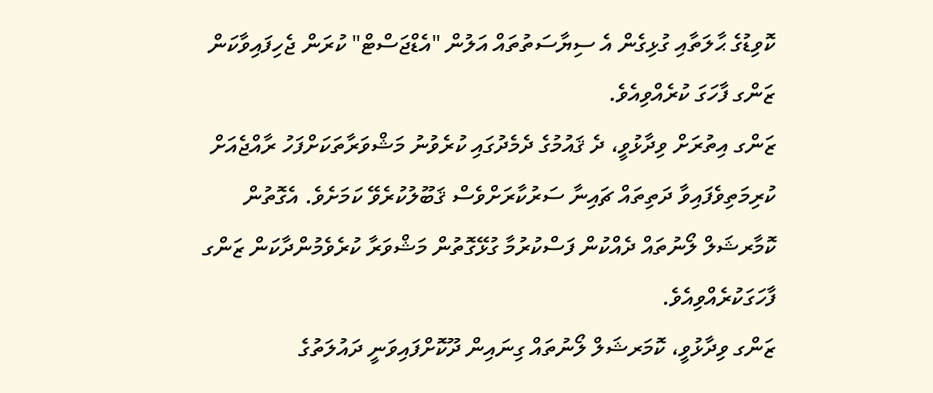ކޮވިޑުގެ ޙާލަތާއި ގުޅިގެން އެ ސިޔާސަތުތައް އަލުން "އެޑްޖަސްޓް" ކުރަން ޖެހިފައިވާކަން ޒަންގ ފާހަގަ ކުރެއްވިއެވެ.
ޒަންގ އިތުރަށް ވިދާޅުވީ، ދެ ޤައުމުގެ ދެމެދުގައި ކުރެވުނު މަޝްވަރާތަކަށްފަހު ރާއްޖެއަށް ކުރިމަތިވެފައިވާ ދަތިތައް ޗައިނާ ސަރުކާރަށްވެސް ޤަބޫލުކުރެވޭ ކަމަށެވެ. އެގޮތުން ކޮމާރޝަލް ލޯނުތައް ދެއްކުން ފަސްކުރުމާ ގުޅޭގޮތުން މަޝްވަރާ ކުރެވެމުންދާކަން ޒަންގ ފާހަގަކުރެއްވިއެވެ.
ޒަންގ ވިދާޅުވީ، ކޮމަރޝަލް ލޯނުތައް ގިނައިން ދޫކޮށްފައިވަނީ ދައުލަތުގެ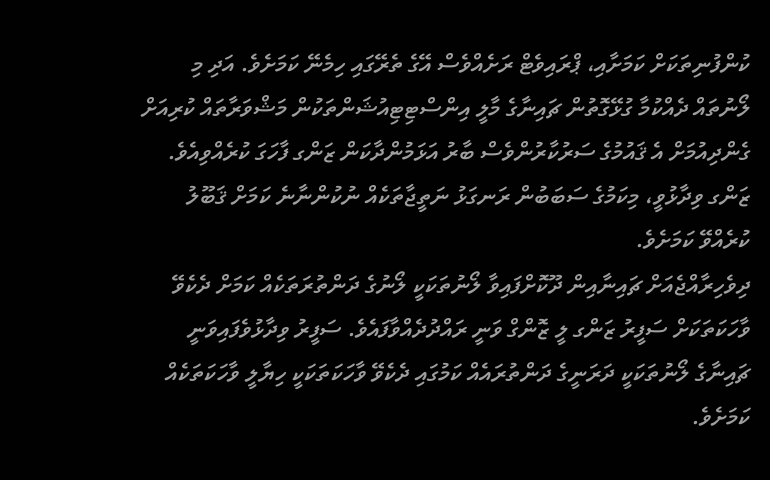ކުންފުނިތަކަށް ކަމަށާއި، ޕްރައިވެޓް ރަށެއްވެސް އޭގެ ތެރޭގައި ހިމެނޭ ކަމަށެވެ. އަދި މި ލޯނުތައް ދެއްކުމާ ގުޅޭގޮތުން ޗައިނާގެ މާލީ އިންސްޓިޓިއުޝަންތަކުން މަޝްވަރާތައް ކުރިއަށް ގެންދިއުމަށް އެ ޤައުމުގެ ސަރުކާރުންވެސް ބާރު އަޅަމުންދާކަން ޒަންގ ފާހަގަ ކުރެއްވިއެވެ.
ޒަންގ ވިދާޅުވީ، މިކަމުގެ ސަބަބުން ރަނގަޅު ނަތީޖާތަކެއް ނުކުންނާނެ ކަމަށް ޤަބޫލު ކުރެއްވޭ ކަމަށެވެ.
ދިވެހިރާއްޖެއަށް ޗައިނާއިން ދޫކޮށްފައިވާ ލޯނުތަކަކީ ލޯނުގެ ދަންތުރަތަކެއް ކަމަށް ދެކެވޭ ވާހަކަތަކަށް ސަފީރު ޒަންގ ލީ ޒޮންގް ވަނީ ރައްދުދެއްވާފައެވެ. ސަފީރު ވިދާޅުވެފައިވަނީ ޗައިނާގެ ލޯނުތަކަކީ ދަރަނީގެ ދަންތުރައެއް ކަމުގައި ދެކެވޭ ވާހަކަތަކަކީ ހިޔާލީ ވާހަކަތަކެއް ކަމަށެވެ.